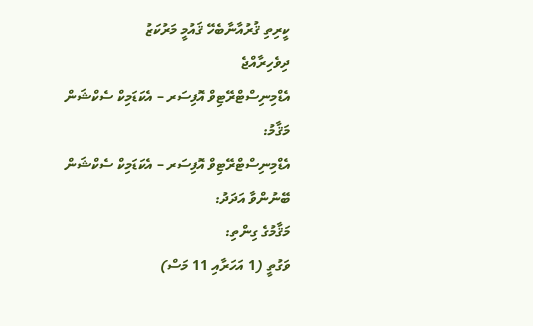ކީރިތި ޤުރުއާނާބެހޭ ޤައުމީ މަރުކަޒު
ދިވެހިރާއްޖެ
އެޑްމިނިސްޓްރޭޓިވް އޮފިސަރ – އެކަޑަމިކް ސެކްޝަން
މަޤާމު:
އެޑްމިނިސްޓްރޭޓިވް އޮފިސަރ – އެކަޑަމިކް ސެކްޝަން
ބޭނުންވާ އަދަދު:
މަޤާމުގެ ގިންތި:
ވަގުތީ (1 އަހަރާއި 11 މަސް)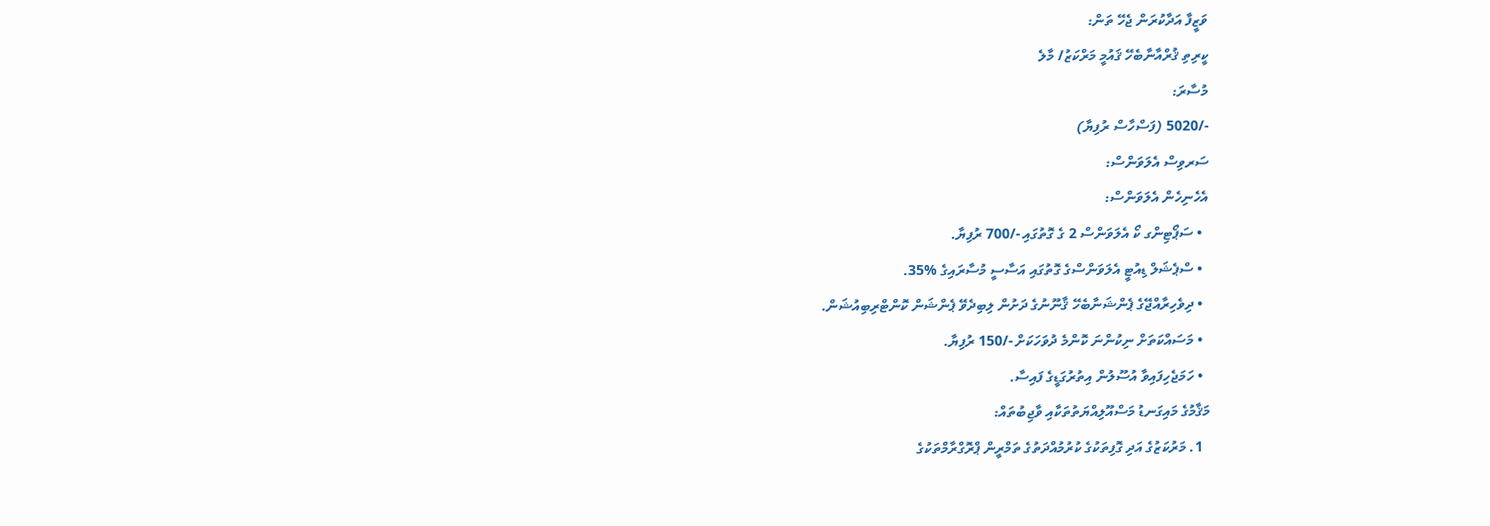ވަޒީފާ އަދާކުރަން ޖެހޭ ތަން:
ކީރިތި ޤުރްއާނާބެހޭ ޤައުމީ މަރްކަޒު/ މާލެ
މުސާރަ:
-/5020 (ފަސްހާސް ރުފިޔާ)
ސަރވިސް އެލަވަންސް:
އެހެނިހެން އެލަވަންސް:
  • ސަޕޯޓިންގ ކޯ އެލަވަންސް 2 ގެ ގޮތުގައި -/700 ރުފިޔާ.
  • ސްޕެޝަލް ޑިއުޓީ އެލަވަންސްގެ ގޮތުގައި އަސާސީ މުސާރައިގެ %35.
  • ދިވެހިރާއްޖޭގެ ޕެންޝަނާބެހޭ ޤާނޫނުގެ ދަށުން ލިބިދެވޭ ޕެންޝަން ކޮންޓްރިބިއުޝަން.
  • މަސައްކަތަށް ނިކުންނަ ކޮންމެ ދުވަހަކަށް -/150 ރުފިޔާ.
  • ހަމަޖެހިފައިވާ އުސޫލުން އިތުރުގަޑީގެ ފައިސާ.
މަޤާމުގެ މައިގަނޑު މަސްއޫލިއްޔަތުތަކާއި ވާޖިބުތައް:
  1. މަރުކަޒުގެ އަދި ގޮފިތަކުގެ ކުރުމުއްދަތުގެ ތަމްރީން ޕްރޮގްރާމްތަކުގެ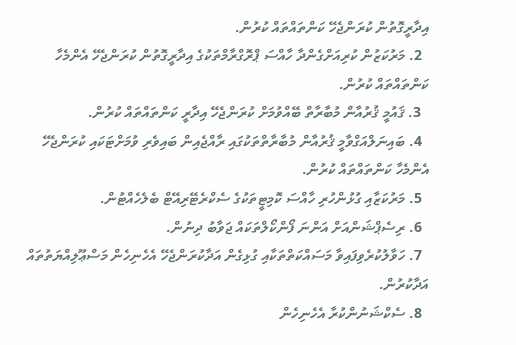އިދާރީގޮތުން ކުރަންޖެހޭ ކަންތައްތައް ކުރުން.
  2. މަރުކަޒުން ކުރިއަށްގެންދާ ހާއްސަ ޕްރޮގްރާމްތަކުގެ އިދާރީގޮތުން ކުރަންޖެހޭ އެންމެހާ ކަންތައްތައް ކުރުން.
  3. ޤައުމީ ޤުރުއާން މުބާރާތް ބޭއްވުމަށް ކުރަންޖެހޭ އިދާރީ ކަންތައްތައް ކުރުން.
  4. ބައިނަލްއަގްވާމީ ޤުރުއާން މުބާރާތްތަކުގައި ރާއްޖެއިން ބައިވެރި ވުމަށްޓަކައި ކުރަންޖެހޭ އެންމެހާ ކަންތައްތައް ކުރުން.
  5. މަރުކަޒާއި ގުޅުންހުރި ހާއްސަ ކޮމިޓީތަކުގެ ސެކްރެޓޭރިއޭޓް ބެލެހެއްޓުން.
  6. ރިސެޕްޝަންއަށް އަންނަ ފޯންކޯލްތަކައް ޖަވާބު ދިނުން.
  7. ހަވާލުކުރެވިފައިވާ މަސައްކަތްތަކާއި ގުޅިގެން އަދާކުރަންޖެހޭ އެހެނިހެން މަސްޢޫލިއްޔަތުތައް އަދާކުރުން.
  8. ސެކްޝަނުންކުރާ އެހެނިހެން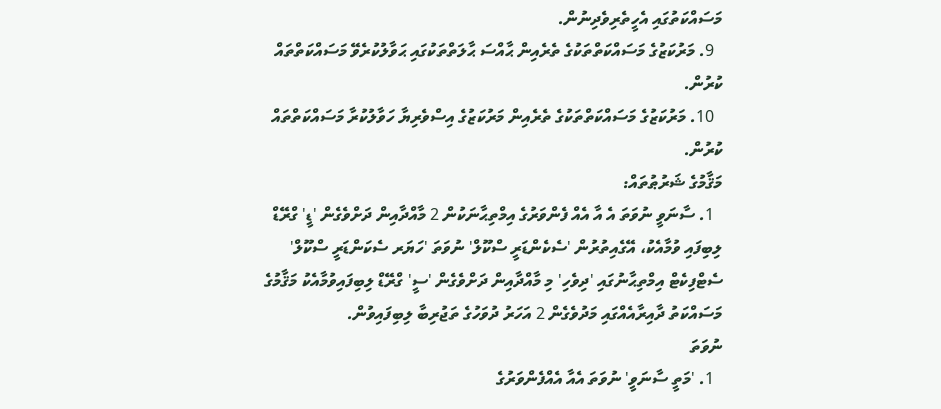މަސައްކަތުގައި އެހީތެރިވެދިނުން.
  9. މަރުކަޒުގެ މަސައްކަތްތަކުގެ ތެރެއިން ޙާއްސަ ޙާލަތްތަކުގައި ޙަވާލުކުރެވޭ މަސައްކަތްތައް ކުރުން.
  10. މަރުކަޒުގެ މަސައްކަތްތަކުގެ ތެރެއިން މަރުކަޒުގެ އިސްވެރިޔާ ހަވާލުކުރާ މަސައްކަތްތައް ކުރުން.
މަޤާމުގެ ޝަރުޠުތައް:
  1. ސާނަވީ ނުވަތަ އެ އާ އެއް ފެންވަރުގެ އިމްތިޙާނަކުން 2 މާއްދާއިން ދަށްވެގެން 'ޑީ' ގްރޭޑް ލިބިފައި ވުމާއެކު، އޭގެއިތުރުން 'ސެކެންޑަރީ ސްކޫލް' ނުވަތަ 'ހަޔަރ ސެކަންޑަރީ ސްކޫލް' ސެޓްފިކެޓް އިމްތިޙާނުގައި 'ދިވެހި' މި މާއްދާއިން ދަށްވެގެން 'ސީ' ގްރޭޑް ލިބިފައިވުމާއެކު މަޤާމުގެ މަސައްކަތު ދާއިރާއެއްގައި މަދުވެގެން 2 އަހަރު ދުވަހުގެ ތަޖުރިބާ ލިބިފައިވުން.
ނުވަތަ
  1. 'މަތީ ސާނަވީ' ނުވަތަ އެއާ އެއްފެންވަރުގެ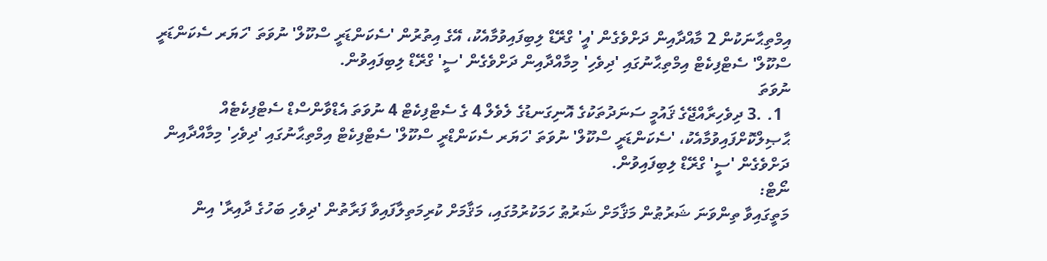އިމްތިޙާނަކުން 2 މާއްދާއިން ދަށްވެގެން 'އީ' ގްރޭޑް ލިބިފައިވުމާއެކު، އޭގެ އިތުރުން 'ސެކަންޑަރީ ސްކޫލް' ނުވަތަ 'ހަޔަރ ސެކަންޑަރީ ސްކޫލް' ސެޓްފިކެޓް އިމްތިޙާނުގައި 'ދިވެހި' މިމާއްދާއިން ދަށްވެގެން 'ސީ' ގްރޭޑް ލިބިފައިވުން.
ނުވަތަ
  1. .3 ދިވެހިރާއްޖޭގެ ޤައުމީ ސަނަދުތަކުގެ އޮނިގަނޑުގެ ލެވެލް 4 ގެ ސެޓްފިކެޓް 4 ނުވަތަ އެޑްވާންސްޑް ސެޓްފިކެޓެއް ޙާޞިލްކޮށްފައިވުމާއެކު، 'ސެކަންޑަރީ ސްކޫލް' ނުވަތަ 'ހަޔަރ ސެކަންޑްރީ ސްކޫލް' ސެޓްފިކެޓް އިމްތިޙާނުގައި 'ދިވެހި' މިމާއްދާއިން ދަށްވެގެން 'ސީ' ގްރޭޑް ލިބިފައިވުން.
ނޯޓް:
މަތީގައިވާ ތިންވަނަ ޝަރުޠުން މަޤާމަށް ޝަރުޠު ހަމަކުރުމުގައި، މަޤާމަށް ކުރިމަތިލާފައިވާ ފަރާތުން 'ދިވެހި ބަހުގެ ދާއިރާ' އިން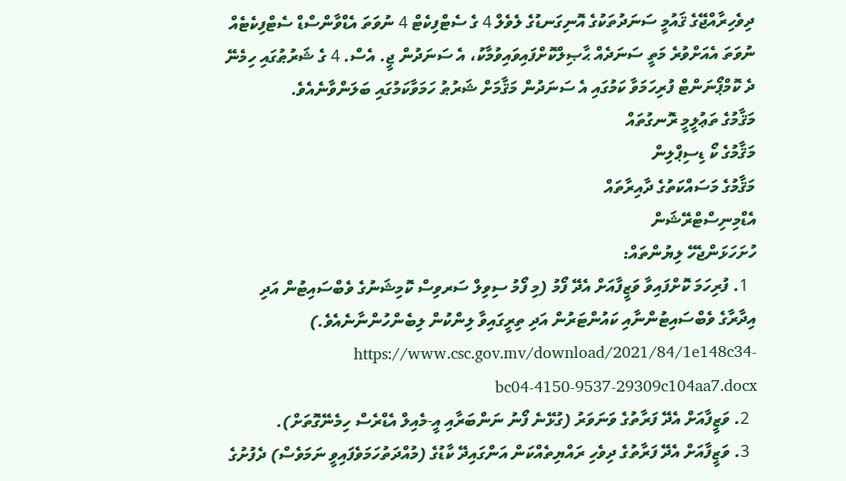ދިވެހިރާއްޖޭގެ ޤައުމީ ސަނަދުތަކުގެ އޮނިގަނޑުގެ ލެވެލް 4 ގެ ސެޓްފިކެޓް 4 ނުވަތަ އެޑްވާންސްޑް ސެޓްފިކެޓެއް ނުވަތަ އެއަށްވުރެ މަތީ ސަނަދެއް ޙާޞިލްކޮށްފައިވައިވުމާކު، އެ ސަނަދުން ޖީ. އެސް. 4 ގެ ޝަރުޠުގައި ހިމެނޭ ދެ ކޮމްޕޯނަންޓް ފުރިހަމަވާ ކަމުގައި އެ ސަނަދުން މަޤާމަށް ޝަރުޠު ހަމަވާކަމުގައި ބަލަންވާނެއެވެ.
މަޤާމުގެ ތަޢުލީމީ ރޮނގުތައް
މަޤާމުގެ ކޯ ޑިސިޕްލިން
މަޤާމުގެ މަސައްކަތުގެ ދާއިރާތައް
އެޑްމިނިސްޓްރޭޝަން
ހުށަހަޅަންޖެހޭ ލިޔުންތައް:
  1. ފުރިހަމަ ކޮށްފައިވާ ވަޒީފާއަށް އެދޭ ފޯމު (މި ފޯމު ސިވިލް ސަރވިސް ކޮމިޝަނުގެ ވެބްސައިޓުން އަދި އިދާރާގެ ވެބްސައިޓުންނާއި ކައުންޓަރުން އަދި ތިރީގައިވާ ލިންކުން ލިބެންހުންނާނެއެވެ.) https://www.csc.gov.mv/download/2021/84/1e148c34-bc04-4150-9537-29309c104aa7.docx
  2. ވަޒީފާއަށް އެދޭ ފަރާތުގެ ވަނަވަރު (ގުޅޭނެ ފޯނު ނަންބަރާއި އީ-މެއިލް އެޑްރެސް ހިމެނޭގޮތަށް).
  3. ވަޒީފާއަށް އެދޭ ފަރާތުގެ ދިވެހި ރައްޔިތެއްކަން އަންގައިދޭ ކާޑުގެ (މުއްދަތުހަމަވެފައިވީ ނަމަވެސް) ދެފުށުގެ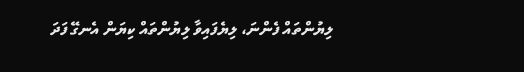ލިޔުންތައް ފެންނަ، ލިޔެފައިވާ ލިޔުންތައް ކިޔަން އެނގޭ ފަދަ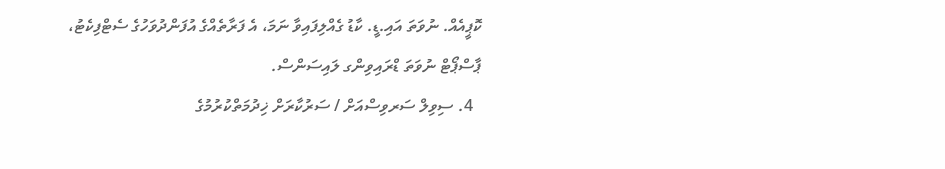ކޮޕީއެއް. ނުވަތަ އައި.ޑީ. ކާޑު ގެއްލިފައިވާ ނަމަ، އެ ފަރާތެއްގެ އުފަންދުވަހުގެ ސެޓްފިކެޓު، ޕާސްޕޯޓް ނުވަތަ ޑްރައިވިންގ ލައިސަންސް.
  4. ސިވިލް ސަރވިސްއަށް / ސަރުކާރަށް ޚިދުމަތްކުރުމުގެ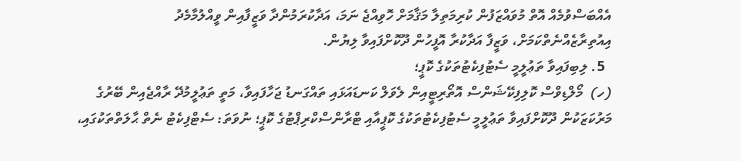އެއްބަސްވުމެއް އޮތް މުވައްޒަފުން ކުރިމަތިލާ މަޤާމަށް ހޮވިއްޖެ ނަމަ، އަދާކުރަމުންދާ ވަޒީފާއިން ވީއްލުމާމެދު އިއުތިރާޒެއްނެތްކަމަށް، ވަޒީފާ އަދާކުރާ އޮފީހުން ދޫކޮށްފައިވާ ލިޔުން.
  5. ލިބިފައިވާ ތަޢުލީމީ ސެޓުފިކެޓުތަކުގެ ކޮޕީ؛
(ހ)  މޯލްޑިވްސް ކޮލިފިކޭޝަންސް އޮތޯރިޓީއިން ލެވަލް ކަނޑައަޅައި ތައްގަނޑު ޖަހާފައިވާ، މަތީ ތަޢުލީމުދޭ ރާއްޖެއިން ބޭރުގެ މަރުކަޒަކުން ދޫކޮށްފައިވާ ތަޢުލީމީ ސެޓުފިކެޓުތަކުގެ ކޮޕީއާއި ޓްރާންސްކްރިޕްޓުގެ ކޮޕީ؛ ނުވަތަ: ސެޓްފިކެޓު ނެތް ޙާލަތްތަކުގައި،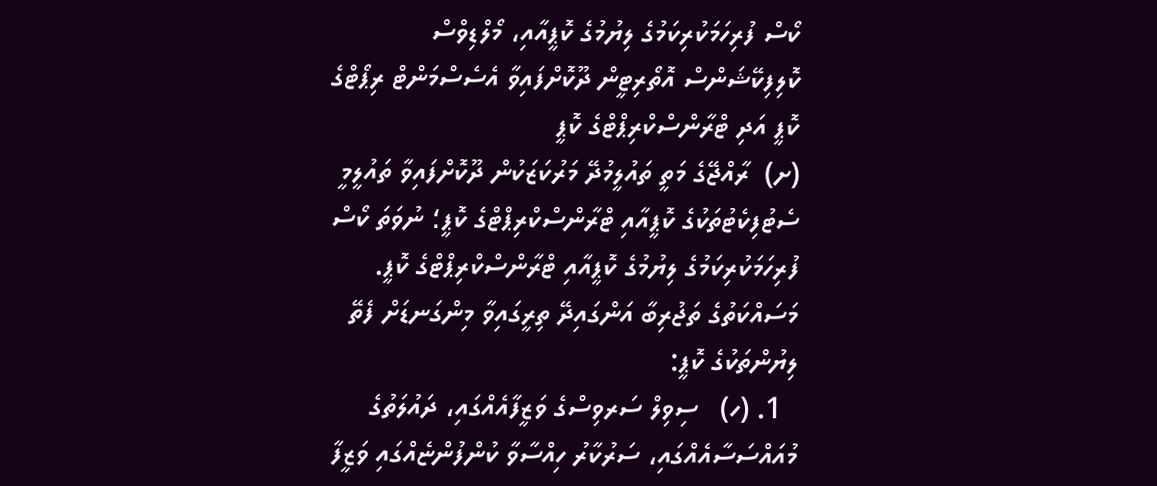ކޯސް ފުރިހަމަކުރިކަމުގެ ލިޔުމުގެ ކޮޕީއާއި، މޯލްޑިވްސް ކޮލިފިކޭޝަންސް އޮތޯރިޓީން ދޫކޮށްފައިވާ އެސެސްމަންޓް ރިޕޯޓްގެ ކޮޕީ އަދި ޓްރާންސްކްރިޕްޓްގެ ކޮޕީ
(ށ)  ރާއްޖޭގެ މަތީ ތައުލީމުދޭ މަރުކަޒަކުން ދޫކޮށްފައިވާ ތައުލީމީ ސެޓުފިކެޓުތަކުގެ ކޮޕީއާއި ޓްރާންސްކްރިޕްޓްގެ ކޮޕީ؛ ނުވަތަ ކޯސް ފުރިހަމަކުރިކަމުގެ ލިޔުމުގެ ކޮޕީއާއި ޓްރާންސްކްރިޕްޓްގެ ކޮޕީ.
މަސައްކަތުގެ ތަޖުރިބާ އަންގައިދޭ ތިރީގައިވާ މިންގަނޑަށް ފެތޭ ލިޔުންތަކުގެ ކޮޕީ:
  1. (ހ)   ސިވިލް ސަރވިސްގެ ވަޒީފާއެއްގައި، ދައުލަތުގެ މުއައްސަސާއެއްގައި، ސަރުކާރު ހިއްސާވާ ކުންފުންޏެއްގައި ވަޒީފާ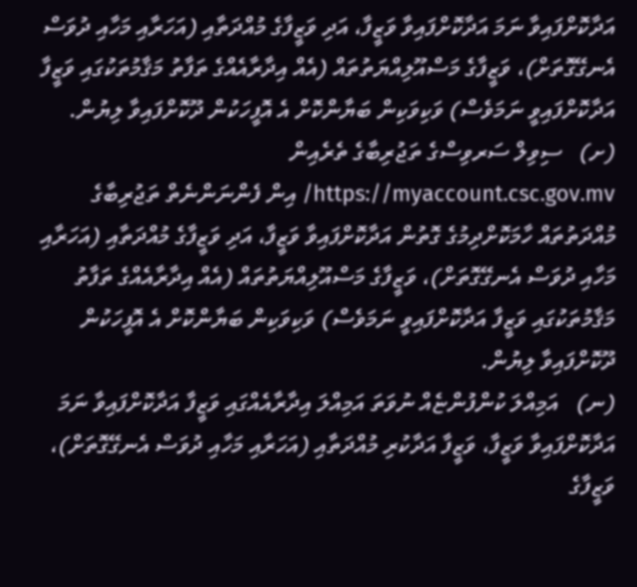އަދާކޮށްފައިވާ ނަމަ އަދާކޮށްފައިވާ ވަޒީފާ، އަދި ވަޒީފާގެ މުއްދަތާއި (އަހަރާއި މަހާއި ދުވަސް އެނގޭގޮތަށް)، ވަޒީފާގެ މަސްއޫލިއްޔަތުތައް (އެއް އިދާރާއެއްގެ ތަފާތު މަޤާމުތަކުގައި ވަޒީފާ އަދާކޮށްފައިވީ ނަމަވެސް) ވަކިވަކިން ބަޔާންކޮށް އެ އޮފީހަކުން ދޫކޮށްފައިވާ ލިޔުން.
(ށ)   ސިވިލް ސަރވިސްގެ ތަޖުރިބާގެ ތެރެއިން https://myaccount.csc.gov.mv/ އިން ފެންނަންނެތް ތަޖުރިބާގެ މުއްދަތުތައް ހާމަކޮށްދިމުގެ ގޮތުން އަދާކޮށްފައިވާ ވަޒީފާ، އަދި ވަޒީފާގެ މުއްދަތާއި (އަހަރާއި މަހާއި ދުވަސް އެނގޭގޮތަށް)، ވަޒީފާގެ މަސްއޫލިއްޔަތުތައް (އެއް އިދާރާއެއްގެ ތަފާތު މަޤާމުތަކުގައި ވަޒީފާ އަދާކޮށްފައިވީ ނަމަވެސް) ވަކިވަކިން ބަޔާންކޮށް އެ އޮފީހަކުން ދޫކޮށްފައިވާ ލިޔުން.
(ނ)   އަމިއްލަ ކުންފުންޏެއް ނުވަތަ އަމިއްލަ އިދާރާއެއްގައި ވަޒީފާ އަދާކޮށްފައިވާ ނަމަ އަދާކޮށްފައިވާ ވަޒީފާ، ވަޒީފާ އަދާކުރި މުއްދަތާއި (އަހަރާއި މަހާއި ދުވަސް އެނގޭގޮތަށް)، ވަޒީފާގެ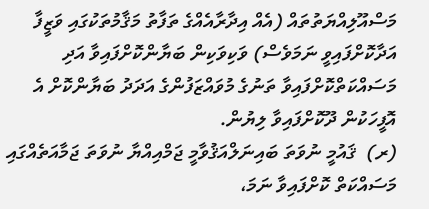މަސްއޫލިއްޔަތުތައް (އެއް އިދާރާއެއްގެ ތަފާތު މަޤާމުތަކުގައި ވަޒީފާ އަދާކޮށްފައިވީ ނަމަވެސް) ވަކިވަކިން ބަޔާންކޮށްފައިވާ އަދި މަސައްކަތްކޮށްފައިވާ ތަނުގެ މުވައްޒަފުންގެ އަދަދު ބަޔާންކޮށް އެ އޮފީހަކުން ދޫކޮށްފައިވާ ލިޔުން.
(ރ)  ޤައުމީ ނުވަތަ ބައިނަލްއަޤުވާމީ ޖަމްއިއްޔާ ނުވަތަ ޖަމާއަތެއްގައި މަސައްކަތް ކޮށްފައިވާ ނަމަ،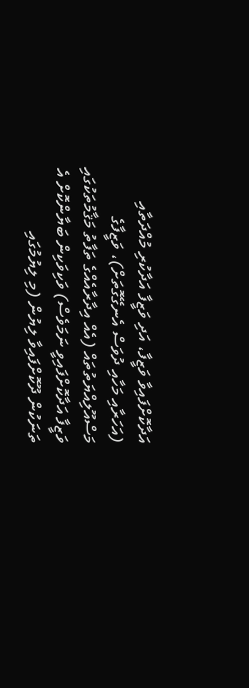އަދާކޮށްފައިވާ ވަޒީފާ، އަދި ވަޒީފާ އަދާކުރި މުއްދަތާއި (އަހަރާއި މަހާއި ދުވަސް އެނގޭގޮތަށް)، ވަޒީފާގެ މަސްއޫލިއްޔަތުތައް (އެއް އިދާރާއެއްގެ ތަފާތު މަޤާމުތަކުގައި ވަޒީފާ އަދާކޮށްފައިވީ ނަމަވެސް) ވަކިވަކިން ބަޔާންކޮށް އެ ތަނަކުން ދޫކޮށްފައިވާ ލިޔުން (މި ލިޔުމުގައި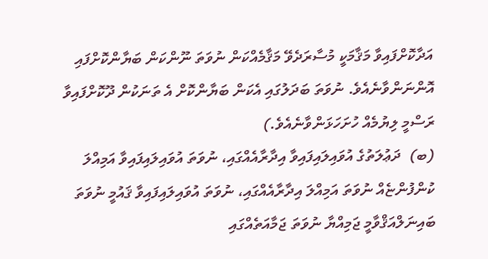އަދާކޮށްފައިވާ މަޤާމަކީ މުސާރަދެވޭ މަޤާމެއްކަން ނުވަތަ ނޫންކަން ބަޔާންކޮށްފައި އޮންނަންވާނެއެވެ. ނުވަތަ ބަދަލުގައި އެކަން ބަޔާންކޮށް އެ ތަނަކުން ދޫކޮށްފައިވާ ރަސްމީ ލިޔުމެއް ހުށަހަޅަންވާނެއެވެ.)
(ބ)  ދަޢުލަތުގެ އުވައިލައިފައިވާ އިދާރާއެއްގައި، ނުވަތަ އުވައިލައިފައިވާ އަމިއްލަ ކުންފުންޏެއް ނުވަތަ އަމިއްލަ އިދާރާއެއްގައި، ނުވަތަ އުވައިލައިފައިވާ ޤައުމީ ނުވަތަ ބައިނަލްއަޤްވާމީ ޖަމިއްޔާ ނުވަތަ ޖަމާއަތެއްގައި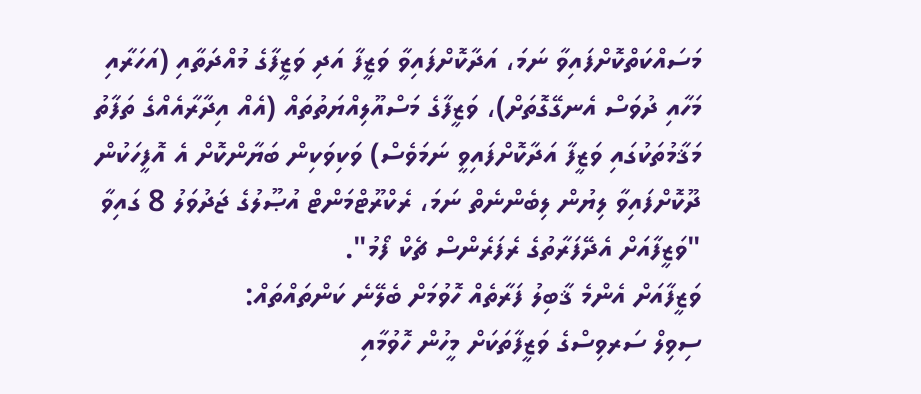މަސައްކަތްކޮށްފައިވާ ނަމަ، އަދާކޮށްފައިވާ ވަޒީފާ އަދި ވަޒީފާގެ މުއްދަތާއި (އަހަރާއި މަހާއި ދުވަސް އެނގޭގޮތަށް)، ވަޒީފާގެ މަސްއޫލިއްޔަތުތައް (އެއް އިދާރާއެއްގެ ތަފާތު މަޤާމުތަކުގައި ވަޒީފާ އަދާކޮށްފައިވީ ނަމަވެސް) ވަކިވަކިން ބަޔާންކޮށް އެ އޮފީހަކުން ދޫކޮށްފައިވާ ލިޔުން ލިބެންނެތް ނަމަ، ރެކްރޫޓްމަންޓް އުޞޫލުގެ ޖަދުވަލު 8 ގައިވާ "ވަޒީފާއަށް އެދޭފަރާތުގެ ރެފަރެންސް ޗެކް ފޯމު".
ވަޒީފާއަށް އެންމެ ޤާބިލު ފަރާތެއް ހޮވުމަށް ބެލޭނެ ކަންތައްތައް:
ސިވިލް ސަރވިސްގެ ވަޒީފާތަކަށް މީހުން ހޮވުމާއި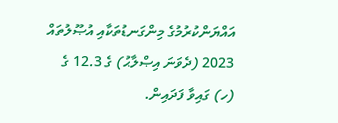އައްޔަންކުރުމުގެ މިންގަނޑުތަކާއި އުޞޫލުތައް 2023 (ދެވަނަ އިޞްލާޙު) ގެ 12.3 ގެ (ހ) ގައިވާ ފަދައިން.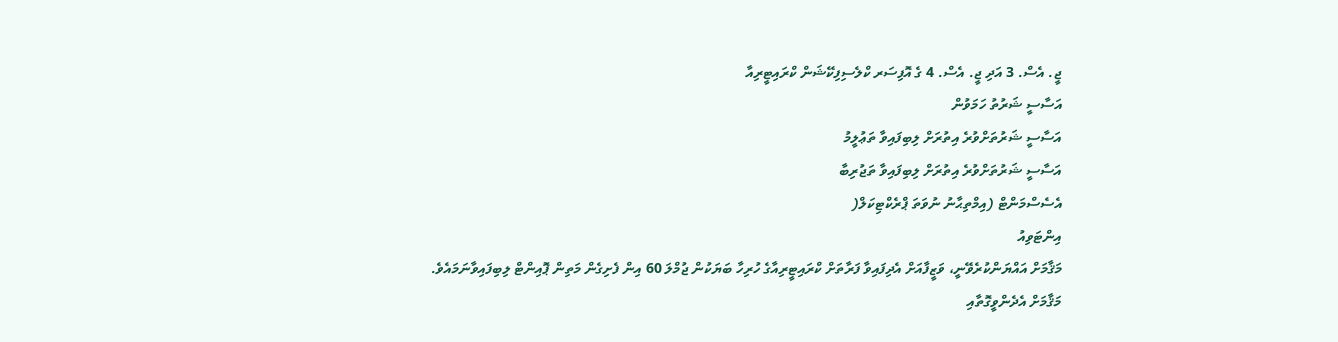ޖީ. އެސް. 3 އަދި ޖީ. އެސް. 4 ގެ އޮފިސަރ ކްލެސިފިކޭޝަން ކްރައިޓީރިއާ
އަސާސީ ޝަރުތު ހަމަވުން
އަސާސީ ޝަރުތަށްވުރެ އިތުރަށް ލިބިފައިވާ ތަޢުލީމު
އަސާސީ ޝަރުތަށްވުރެ އިތުރަށް ލިބިފައިވާ ތަޖުރިބާ
އެސެސްމަންޓް (އިމްތިޙާނު ނުވަތަ ޕްރެކްޓިކަލް(
އިންޓަވިއު
މަޤާމަށް އައްޔަންކުރެވޭނީ، ވަޒީފާއަށް އެދިފައިވާ ފަރާތަށް ކްރައިޓީރިއާގެ ހުރިހާ ބަޔަކުން ޖުމްލަ 60 އިން ފެށިގެން މަތިން ޕޮއިންޓް ލިބިފައިވާނަމައެވެ.
މަޤާމަށް އެދެންވީގޮތާއި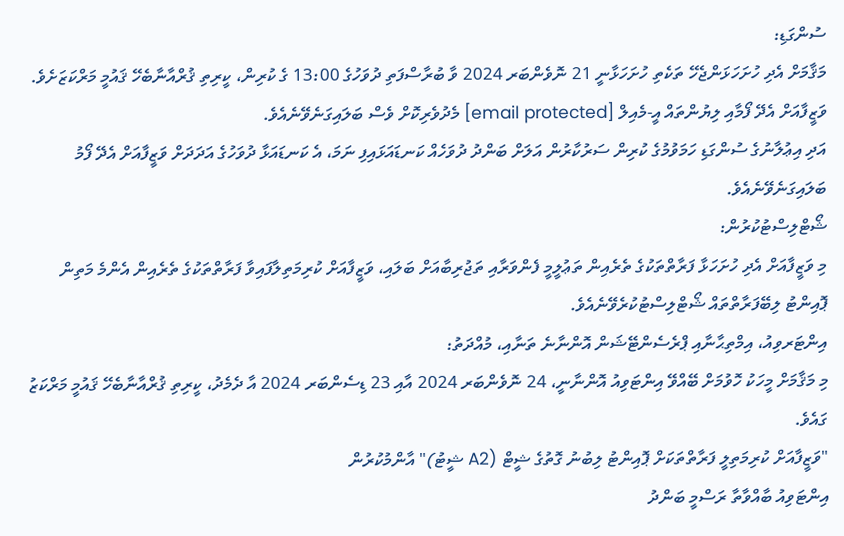ސުންގަޑި:
މަޤާމަށް އެދި ހުށަހަޅަންޖެހޭ ތަކެތި ހުށަހަޅާނީ 21 ނޮވެންބަރ 2024 ވާ ބުރާސްފަތި ދުވަހުގެ 13:00 ގެ ކުރިން، ކީރިތި ޤުރްއާނާބެހޭ ޤައުމީ މަރްކަޒަށެވެ. ވަޒީފާއަށް އެދޭ ފޯމާއި ލިޔުންތައް އީ-މެއިލް [email protected] މެދުވެރިކޮށް ވެސް ބަލައިގަނެވޭނެއެވެ.
އަދި އިޢުލާނުގެ ސުންގަޑި ހަމަވުމުގެ ކުރިން ސަރުކާރުން އަލަށް ބަންދު ދުވަހެއް ކަނޑައަޅައިފި ނަމަ، އެ ކަނޑައަޅާ ދުވަހުގެ އަދަދަށް ވަޒީފާއަށް އެދޭ ފޯމު ބަލައިގަނެވޭނެއެވެ.
ޝޯޓްލިސްޓުކުރުން:
މި ވަޒީފާއަށް އެދި ހުށަހަޅާ ފަރާތްތަކުގެ ތެރެއިން ތަޢުލީމީ ފެންވަރާއި ތަޖުރިބާއަށް ބަލައި، ވަޒީފާއަށް ކުރިމަތިލާފައިވާ ފަރާތްތަކުގެ ތެރެއިން އެންމެ މަތިން ޕޮއިންޓު ލިބޭފަރާތްތައް ޝޯޓްލިސްޓުކުރެވޭނެއެވެ.
އިންޓަރވިއު، އިމްތިޙާނާއި ޕްރެސެންޓޭޝަން އޮންނާނެ ތަނާއި، މުއްދަތު:
މި މަޤާމަށް މީހަކު ހޮވުމަށް ބޭއްވޭ އިންޓަވިއު އޮންނާނީ، 24 ނޮވެންބަރ 2024 އާއި 23 ޑިސެންބަރ 2024 އާ ދެމެދު، ކީރިތި ޤުރްއާނާބެހޭ ޤައުމީ މަރްކަޒު ގައެވެ.
"ވަޒީފާއަށް ކުރިމަތިލީ ފަރާތްތަކަށް ޕޮއިންޓު ލިބުނު ގޮތުގެ ޝީޓް (A2 ޝީޓު)" އާންމުކުރުން
އިންޓަވިއު ބާއްވާތާ ރަސްމީ ބަންދު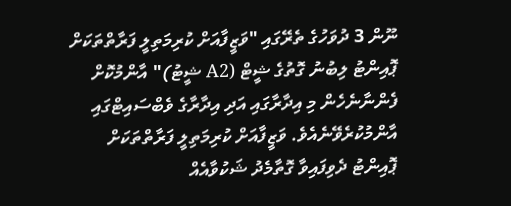ނޫން 3 ދުވަހުގެ ތެރޭގައި "ވަޒީފާއަށް ކުރިމަތިލީ ފަރާތްތަކަށް ޕޮއިންޓު ލިބުނު ގޮތުގެ ޝީޓް (A2 ޝީޓު)" އާންމުކޮށް ފެންނާނެހެން މި އިދާރާގައި އަދި އިދާރާގެ ވެބްސައިޓްގައި އާންމުކުރެވޭނެއެވެ. ވަޒީފާއަށް ކުރިމަތިލީ ފަރާތްތަކަށް ޕޮއިންޓު ދެވިފައިވާ ގޮތާމެދު ޝަކުވާއެއް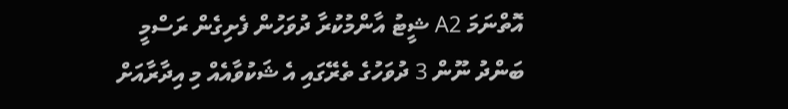އޮތްނަމަ A2 ޝީޓު އާންމުކުރާ ދުވަހުން ފެށިގެން ރަސްމީ ބަންދު ނޫން 3 ދުވަހުގެ ތެރޭގައި އެ ޝަކުވާއެއް މި އިދާރާއަށް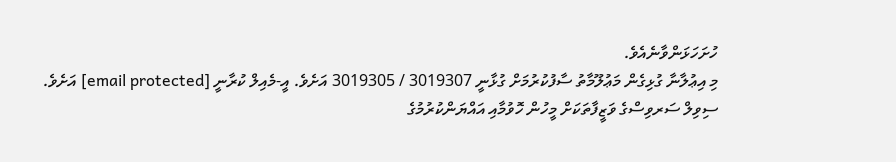ހުށަހަޅަންވާނެއެވެ.
މި އިޢުލާނާ ގުޅިގެން މަޢުލޫމާތު ސާފުކުރުމަށް ގުޅާނީ 3019307 / 3019305 އަށެވެ. އީ-މެއިލް ކުރާނީ [email protected] އަށެވެ.
ސިވިލް ސަރވިސްގެ ވަޒީފާތަކަށް މީހުން ހޮވުމާއި އައްޔަންކުރުމުގެ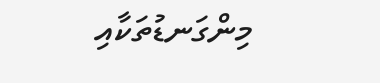މިންގަނޑުތަކާއި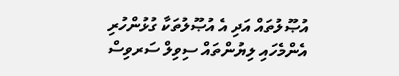އުޞޫލުތައް އަދި އެ އުޞޫލުތަކާ ގުޅުންހުރި އެންމެހައި ލިޔުންތައް ސިވިލް ސަރވިސް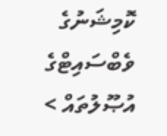ކޮމިޝަނުގެ ވެބްސައިޓްގެ އުޞޫލުތައް >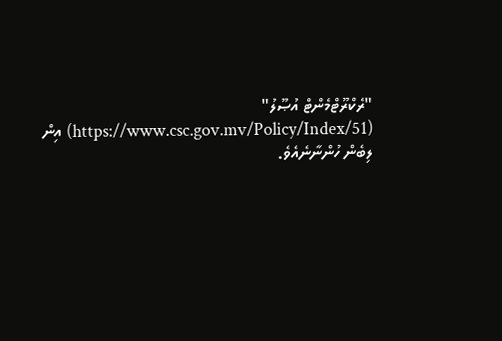"ރެކްރޫޓްމެންޓް އުޞޫލު" (https://www.csc.gov.mv/Policy/Index/51) އިން ލިބެން ހުންނާނެއެވެ.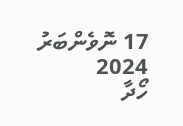17 ނޮވެންބަރު 2024
ހޯދާ